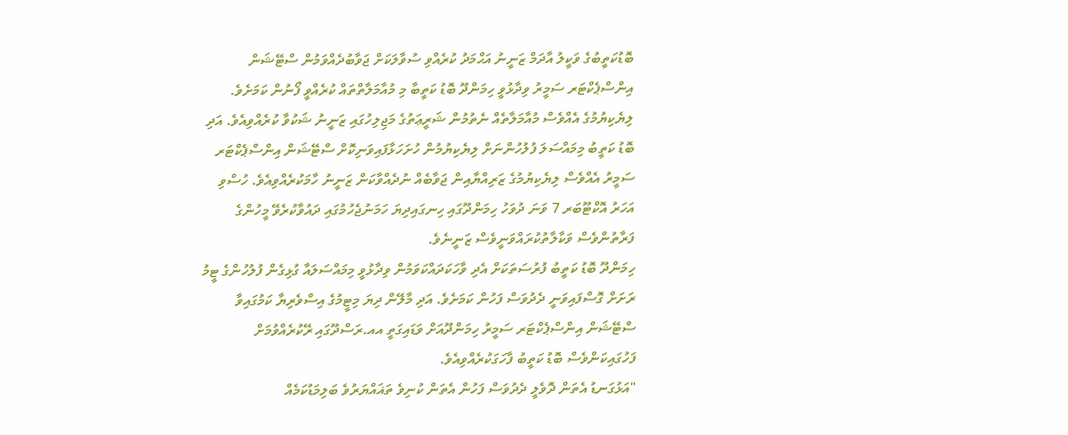ބޮޑުކަތީބުގެ ވަކީލު އާދަމް ޒަނީނު އަޙްމަދު ކުރެއްވި ސުވާލަކަށް ޖަވާބުދެއްވަމުން ސްޓޭޝަން އިންސްޕެކްޓަރ ސަމީރު ވިދާޅުވީ ހިމަންދޫ ބޮޑު ކަތީބާ މި މުއާމަލާތްތައް ކުރެއްވީ ފޯނުން ކަމަށެވެ. ލިޔެކިޔުމުގެ އެއްވެސް މުއާމަލާތެއް ނެތުމުން ޝަރީޢަތުގެ މަޖިލިހުގައި ޒަނީނު ޝަކުވާ ކުރެއްވިއެވެ. އަދި ބޮޑު ކަތީބު މިމައްސަލަ ފުލުހުންނަށް ލިޔެކިޔުމުން ހުށަހަޅާފައިވަނިކޮށް ސްޓޭޝަން އިންސްޕެކްޓަރ ސަމީރު އެއްވެސް ލިޔެކިޔުމުގެ ޒަރިއްޔާއިން ޖަވާބެއް ނުދެއްވާކަން ޒަނީނު ހާމަކުރެއްވިއެވެ. ހުސްވި އަހަރު އޮކްޓޫބަރ 7 ވަނަ ދުވަހު ހިމަންދޫގައި ހިނގައިދިޔަ ހަމަނުޖެހުމުގައި ދައުވާކުރެވޭ މީހުންގެ ފަރާތުންވެސް ވަކާލާތުކުރައްވަނީވެސް ޒަނީނެވެ.
ހިމަންދޫ ބޮޑު ކަތީބު ފުރުސަތަކަށް އެދި ވާހަކަދައްކަވަމުން ވިދާޅުވީ މިމައްސަލައާ ގުޅިގެން ފުލުހުންގެ ޓީމު ރަށަށް ގޮސްފައިވަނީ ދެދުވަސް ފަހުން ކަމަށެވެ. އަދި މާލޭން ދިޔަ މިޓީމުގެ އިސްވެރިޔާ ކަމުގައިވާ ސްޓޭޝަން އިންސްޕެކްޓަރ ސަމީރު ހިމަންދޫއަށް ވަޑައިގަތީ އއ.ރަސްދޫގައި ރޭކުރެއްވުމަށް ފަހުގައިކަންވެސް ބޮޑު ކަތީބު ފާހަގަކުރެއްވިއެވެ.
"އަޅުގަނޑު އެތަން ދޮވެލީ ދެދުވަސް ފަހުން އެތަން ކުނިވެ ތަޣައްޔަރުވެ ބަލިމަޑުކަމެއް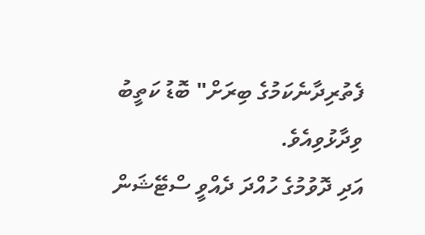ފެތުރިދާނެކަމުގެ ބިރަށް" ބޮޑު ކަތީބު ވިދާޅުވިއެވެ.
އަދި ދޮވުމުގެ ހުއްދަ ދެއްވީ ސްޓޭޝަން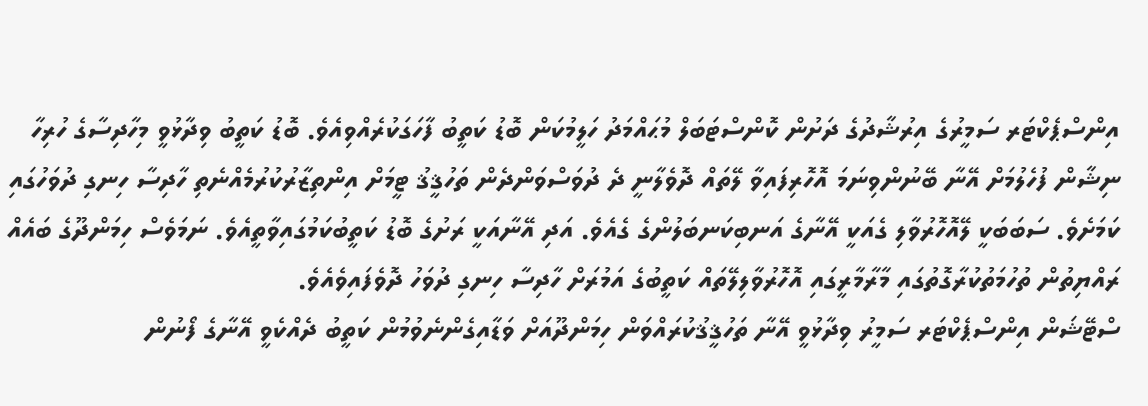އިންސްޕެކްޓަރ ސަމީރުގެ އިރުޝާދުގެ ދަށުން ކޮންސްޓަބަލް މުޙައްމަދު ހަލީމުކަން ބޮޑު ކަތީބު ފާހަގަކުރެއްވިއެވެ. ބޮޑު ކަތީބު ވިދާޅުވީ މިހާދިސާގެ ހުރިހާ ނިޝާން ފުހެލުމަށް އޭނާ ބޭނުންވިނަމަ އޮހޮރިފައިވާ ލޭތައް ދޮވެލާނީ ދެ ދުވަސްވަންދެން ތަހުޤީޤު ޓީމަށް އިންތިޒާރުކުރުމެއްނެތި ހާދިސާ ހިނގި ދުވަހުގައި ކަމަށެވެ. ސަބަބަކީ ލޭއޮހޮރުވާލި ގެއަކީ އޭނާގެ އަނބިކަނބަލުންގެ ގެއެވެ. އަދި އޭނާއަކީ ރަށުގެ ބޮޑު ކަތީބުކަމުގައިވާތީއެވެ. ނަމަވެސް ހިމަންދޫގެ ބައެއް ރައްޔިތުން ތުހުމަތުކުރާގޮތުގައި މާރާމާރީގައި އޮހޮރުވާލިލޭތައް ކަތީބުގެ އަމުރަށް ހާދިސާ ހިނގި ދުވަހު ދޮވެފައިވެއެވެ.
ސްޓޭޝަން އިންސްޕެކްޓަރ ސަމީރު ވިދާޅުވީ އޭނާ ތަހުޤީޤުކުރައްވަން ހިމަންދޫއަށް ވަޑާއިގެންނެވުމުން ކަތީބު ދެއްކެވީ އޭނާގެ ފޯނުން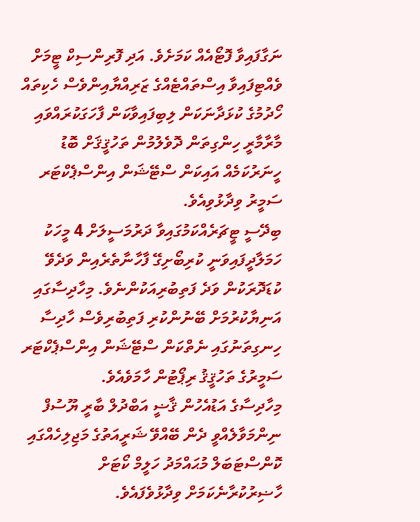ނަގާފައިވާ ފޮޓޯއެއް ކަމަށެވެ. އަދި ފޮރިންސިކް ޓީމަށް ވެއްޓިފައިވާ އިސްތައްޓެއްގެ ޒަރިއްޔާއިންވެސް ހެކިތައް ހޯދުމުގެ ކުޅަދާނަކަން ލިބިފައިވާކަން ފާހަގަކުރައްވައި މާރާމާރީ ހިންގިތަން ދޮވެލުމުން ތަހުޤީޤަށް ބޮޑު ހީނަރުކަމެއް އައިކަން ސްޓޭޝަން އިންސްޕެކްޓަރ ސަމީރު ވިދާޅުވިއެވެ.
ބިދޭސީ ޓީޗަރެއްކަމުގައިވާ ދަރުމަސީލަށް 4 މީހަކު ހަމަލާދީފައިވަނީ ކުރިބޯށިގޭ ފާހާނާތެރެއިން ވަދެވޭ ކުޑަދޮރަކުން ވަދެ ފަތިބުރިއަކުންނެވެ. މިހާދިސާގައި އަނިޔާކުރުމަށް ބޭނުންކުރި ފަތިބުރިވެސް ހާދިސާ ހިނގިތަނުގައި ނެތްކަން ސްޓޭޝަން އިންސްޕެކްޓަރ ސަމީރުގެ ތަހުޤީޤު ރިޕޯޓުން ހާމަވެއެވެ.
މިހާދިސާގެ އަޑުއެހުން ޤާޟީ އަބްދުލް ބާރީ ޔޫސުފް ނިންމަވާލެއްވީ ދެން ބޭއްވޭ ޝަރީއަތުގެ މަޖިލިހެއްގައި ކޮންސްޓަބަލް މުޙައްމަދު ހަލީމް ކޯޓަށް ހާޟިރުކުރާނެކަމަށް ވިދާޅުވެފައެވެ.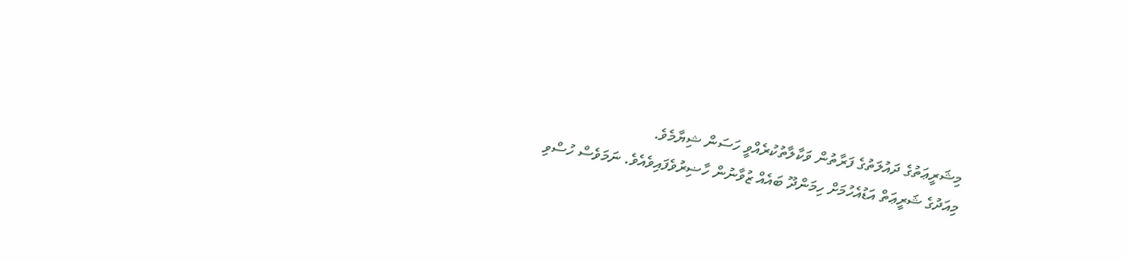މިޝަރީޢަތުގެ ދައުލަތުގެ ފަރާތުން ވަކާލާތުކުރެއްވީ ހަސަން ޝިޔާމެވެ.
މިއަދުގެ ޝަރީޢަތް އަޑުއެހުމަށް ހިމަންދޫ ބައެއް ޒުވާނުން ހާޟިރުވެފައިވެއެވެ. ނަމަވެސް ހުސްވި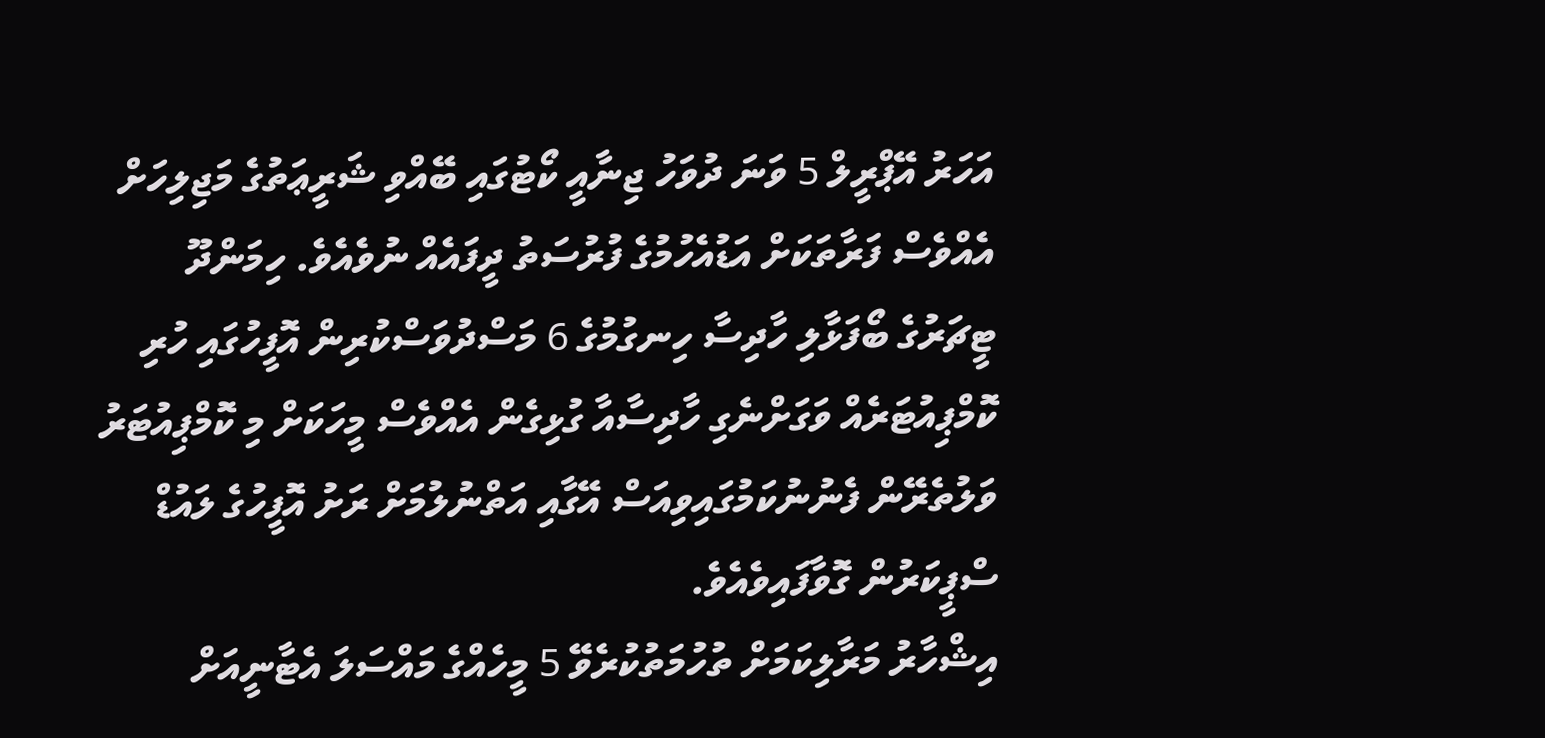އަހަރު އޭޕްރީލް 5 ވަނަ ދުވަހު ޖިނާއީ ކޯޓުގައި ބޭއްވި ޝަރީޢަތުގެ މަޖިލިހަށް އެއްވެސް ފަރާތަކަށް އަޑުއެހުމުގެ ފުރުސަތު ދީފައެއް ނުވެއެވެ. ހިމަންދޫ ޓީޗަރުގެ ބޯފަޅާލި ހާދިސާ ހިނގުމުގެ 6 މަސްދުވަސްކުރިން އޮފީހުގައި ހުރި ކޮމްޕިއުޓަރެއް ވަގަށްނެގި ހާދިސާއާ ގުޅިގެން އެއްވެސް މީހަކަށް މި ކޮމްޕިއުޓަރު ވަލުތެރޭން ފެނުނުކަމުގައިވިއަސް އޭގާއި އަތްނުލުމަށް ރަށު އޮފީހުގެ ލައުޑް ސްޕީކަރުން ގޮވާފައިވެއެވެ.
އިޝްހާރު މަރާލިކަމަށް ތުހުމަތުކުރެވޭ 5 މީހެއްގެ މައްސަލަ އެޓާނީއަށް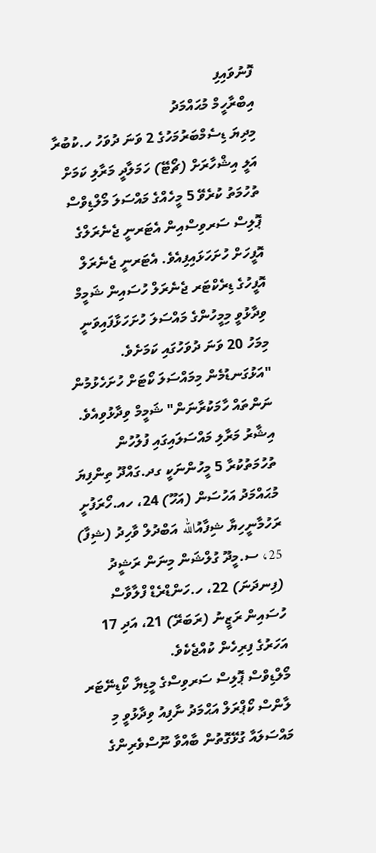ފޮނުވައިފި
އިބްރާހީމް މުޙައްމަދު
މިދިޔަ ޑިސެމްބަރުމަހުގެ 2 ވަނަ ދުވަހު ހ.ކުބުރާ އަލީ އިޝްހާރަށް (ޗޯޓޭ) ހަމަލާދީ މަރާލި ކަމަށް ތުހުމަތު ކުރެވޭ 5 މީހެއްގެ މައްސަލަ މޯލްޑިވްސް ޕޮލިސް ސަރވިސްއިން އެޓަރނީ ޖެނެރަލްގެ އޮފީހަށް ހުށަހަޅައިފިއެވެ. އެޓަރނީ ޖެނެރަލް އޮފީހުގެ ޑިރެކްޓަރ ޖެނެރަލް ހުސައިން ޝަމީމް ވިދާޅުވީ މިމީހުންގެ މައްސަލަ ހުށަހަޅާފައިވަނީ މިމަހު 20 ވަނަ ދުވަހުގައި ކަމަށެވެ.
"އަޅުގަނޑުމެން މިމައްސަލަ ކޯޓަށް ހުށަހެޅުމުން ނަންތައް ހާމަކުރާނަން" ޝަމީމް ވިދާޅުވިއެވެ.
އިޝާރު މަރާލި މައްސަލައިގައި ފުލުހުން ތުހުމަތުކުރާ 5 މީހުންނަކީ ގދ.ގައްދޫ ތިންފިޔަ މުޙައްމަދު އަހުސަން (އަހޫ) 24، ހއ.ހޯރަފުށީ ރަހުމާނީހިޔާ ޝިފާއުالله އަބްދުލް ވާހިދު (ޝިފާ) 25، ސ.މީދޫ ގުލްޝަން މިނަން ރަޝީދު (ފިނދަނަ) 22، ހ.ހަންޑްރެޑް ފްލާވާސް ހުސައިން ރަޒީނު (ރަބަރޭ) 21، އަދި 17 އަހަރުގެ ފިރިހެން ކުއްޖެކެވެ.
މޯލްޑިވްސް ޕޮލިސް ސަރވިސްގެ މީޑިޔާ ކޯޑިނޭޓަރ ލާންސް ކޯޕްރަލް އަޙްމަދު ނާފިއު ވިދާޅުވީ މި މައްސަލައާ ގުޅޭގޮތުން ބާއްވާ ނޫސްވެރިންގެ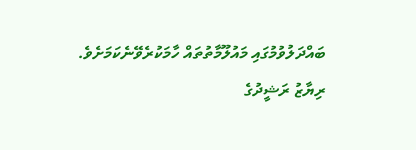ބައްދަލުވުމުގައި މައުލޫމާތުތައް ހާމަކުރެވޭނެކަމަށެވެ.
ރިޔާޒު ރަޝީދުގެ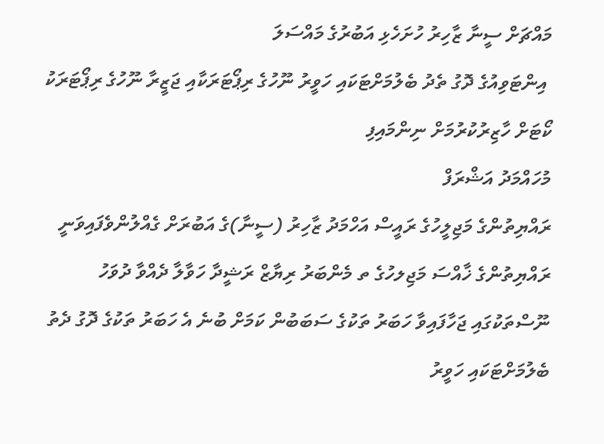މައްޗަށް ސީނާ ޒާހިރު ހުށަހެޅި އަބުރުގެ މައްސަލަ
 އިންޓަވިއުގެ ދޮގު ތެދު ބެލުމަށްޓަކައި ހަވީރު ނޫހުގެ ރިޕޯޓަރަކާއި ޖަޒީރާ ނޫހުގެ ރިޕޯޓަރަކު ކޯޓަށް ހާޒިރުކުރުމަށް ނިންމައިފި
މުހައްމަދު އަޝްރަފް
ރައްޔިތުންގެ މަޖިލީހުގެ ރައީސް އަހްމަދު ޒާހިރު (ސީނާ)ގެ އަބުރަށް ގެއްލުންވެފައިވަނީ ރައްޔިތުންގެ ޚާއްސަ މަޖިލހުގެ ތ މެންބަރު ރިޔާޒް ރަޝީދާ ހަވާލާ ދެއްވާ ދުވަހު ނޫސްތަކުގައި ޖަހާފައިވާ ހަބަރު ތަކުގެ ސަބަބުން ކަމަށް ބުނެ އެ ހަބަރު ތަކުގެ ދޮގު ދެތު ބެލުމަށްޓަކައި ހަވީރު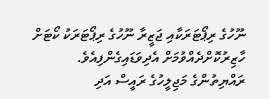ނޫހުގެ ރިޕޯޓަރަކާއި ޖަޒީރާ ނޫހުގެ ރިޕޯޓަރަކު ކޯޓަށް ހާޒިރުކޮށްދެއްވުމަށް އެދިވަޑައިގެންފިއެވެ.
ރައްޔިތުންގެ މަޖިލީހުގެ ރައީސް އަދި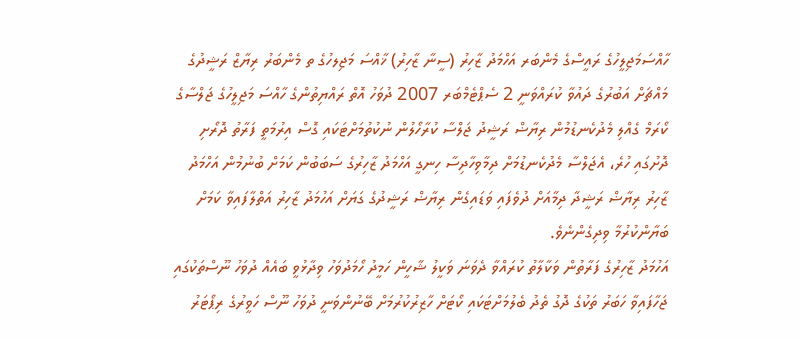ހާއްސަމަޖިލީހުގެ ރައީސްގެ މެންބަރ އަހްމަދު ޒާހިރު (ސީނާ ޒާހިރު) ޚާއްސަ މަޖިލހުގެ ތ މެންބަރު ރިޔާޒް ރަޝީދުގެ މައްޗަށް އަބުރުގެ ދައުވާ ކުރައްވަނީ 2 ސެޕްޓެމްބަރ 2007 ދުވަހު އޮތް ރައްޔިތުންގެ ހާއްސަ މަޖިލީހުގެ ޖަލްސާގެ ކޯރަމް ގެއްލި މެދުކެނޑުމުން ރިޔާޟް ރަޝީދު ޖަލްސާ ކުރާހޯލުން ނުކުތުމަށްޓަކައި ގޮސް އިރުމަތީ ފަރާތު ދޮރޯށި ދޮށުގައި ހުރެ، އެޖަލްސާ މެދުކެނޑުމަށް ދިމާވިހާދިސާ ހިނގީ އަހްމަދު ޒާހިރުގެ ސަބަބުން ކަމަށް ބުނުމުން އަހްމަދު ޒާހިރު ރިޔާޟް ރަޝީދާ ދިމާއަށް ދުވެފައި ވަޑައިގެން ރިޔާޟް ރަޝީދުގެ ގަޔަށް އަހުމަދު ޒާހިރު އަތްލާފައިވާ ކަމަށް ބަޔާންކުރުމާ ވިދިގެންނެވެ.
އަހުމަދު ޒާހިރުގެ ފަރާތުން ވަކާލާތު ކުރައްވާ ދެވަނަ ވަކީލު ޝާހީން ހަމީދު ހޯމަދުވަހު ވިދާޅުވީ ބައެއް ދުވަހު ނޫސްތަކުގައި ޖަހާފައިވާ ހަބަރު ތަކުގެ ދޮގު ތެދު ބެލުމަށްޓަކައި ކޯޓަށް ހާޒިރުކުރުމަށް ބޭނުންވަނީ ދުވަހު ނޫސް ހަވީރުގެ ރިޕޯޓަރު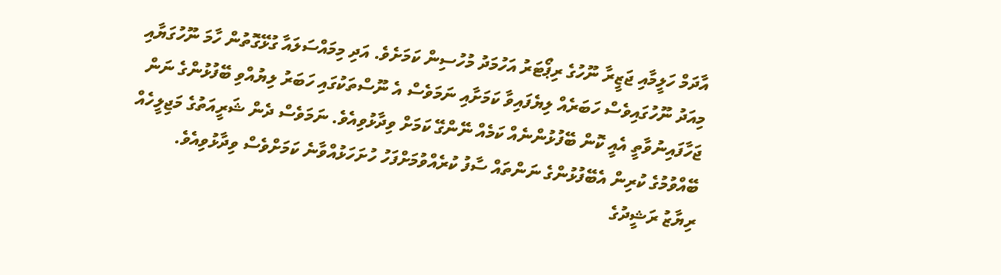އާދަމް ހަލީމާއި ޖަޒީރާ ނޫހުގެ ރިޕޯޓަރު އަހުމަދު މުހުސިން ކަމަށެވެ. އަދި މިމައްސަލައާ ގުޅޭގޮތުން ހާމަ ނޫހުގަޔާއި މިއަދު ނޫހުގައިވެސް ހަބަރެއް ލިޔެފައިވާ ކަމަށާއި ނަމަވެސް އެ ނޫސްތަކުގައި ހަބަރު ލިޔުއްވި ބޭފުޅުންގެ ނަން ޖަހާފައިނުވާތީ އެއީ ކޮން ބޭފުޅުންނެއް ކަމެއް ނޭންގޭ ކަމަށް ވިދާޅުވިއެވެ. ނަމަވެސް ދެން ޝަރީއަތުގެ މަޖިލީހެއް ބޭއްވުމުގެ ކުރިން އެބޭފުޅުންގެ ނަންތައް ސާފު ކުރެއްވުމަށްފަހު ހުށަހަޅުއްވާނެ ކަމަށްވެސް ވިދާޅުވިއެވެ.
ރިޔާޒު ރަޝީދުގެ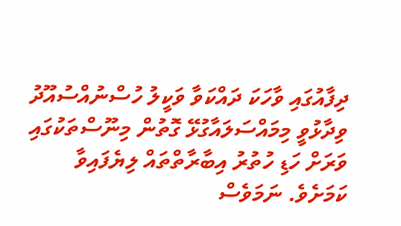ދިފާއުގައި ވާހަކަ ދައްކަވާ ވަކީލު ހުސްނުއްސުއޫދު ވިދާޅުވީ މިމައްސަލައާގުޅޭ ގޮތުން މިނޫސްތަކުގައި ވަރަށް ހަޑި ހުތުރު އިބާރާތްތައް ލިޔެފައިވާ ކަމަށެވެ. ނަމަވެސް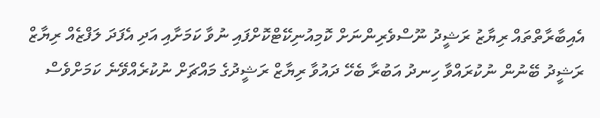އެއިބާރާތްތައް ރިޔާޒު ރަޝީދު ނޫސްވެރިންނަށް ކޮމިއުނިކޭޓްކޮށްފައި ނުވާ ކަމަށާއި އަދި އެފަދަ ލަފްޒެއް ރިޔާޒް ރަޝީދު ބޭނުން ނުކުރައްވާ ހިނދު އަބުރާ ބެހޭ ދައުވާ ރިޔާޒް ރަޝީދުގެ މައްޗަށް ނުކުރެއްވޭނެ ކަމަށްވެސް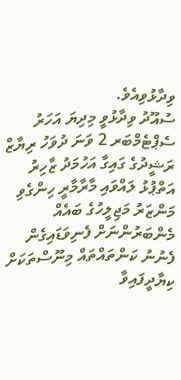ވިދާޅުވިއެވެ.
ސުއޫދު ވިދާޅުވީ މިދިޔަ އަހަރު ސެޕްޓެމްބަރ 2 ވަނަ ދުވަހު ރިޔާޒް ރަޝީދުގެ ގައިގާ އަހުމަދު ޒާހިރު އަތްޕުޅު ލައްވައި މާރާމާރީ ހިންގެވި މަންޒަރު މަޖިލީހުގެ ބައެއް މެންބަރުންނަށް ފެނިވަޑައިގެން ފެނުނު ކަންތައްތައް މިނޫސްތަކަށް ކިޔާދީފައިވާ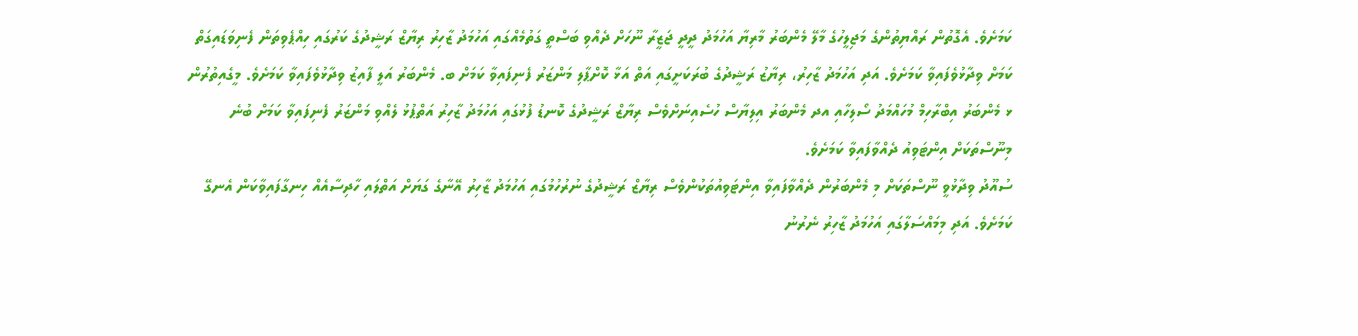ކަމަށެވެ. އެގޮތުން ރައްޔިތުންގެ މަޖިލީހުގެ މާލޭ މެންބަރު މާރިޔާ އަހުމަދު ދީދީ ޖަޒީރާ ނޫހަށް ދެއްވި ބަސްތީ ގަތުމެއްގައި އަހުމަދު ޒާހިރު ރިޔާޒް ރަޝީދުގެ ކަރުގައި ހިއްޕެވިތަން ފެނިވަޑައިގަތް ކަމަށް ވިދާޅުވެފައިވާ ކަމަށެވެ. އަދި އަހުމަދު ޒާހިރު، ރިޔާޒު ރަޝީދުގެ ބުރަކަށީގައި އަތް އަޅާ ކޮށްޕާލި މަންޒަރު ފެނިފައިވާ ކަމަށް ބ. މެންބަރު އަލީ ފާއިޒު ވިދާޅުވެފައިވާ ކަމަށެވެ. މީގެއިތުރުން ޅ މެންބަރު އިބްރާހިމް މުހައްމަދު ސޯލިހާއި އދ މެންބަރު އިލިޔާސް ހުސެއިނަށްވެސް ރިޔާޒް ރަޝީދުގެ ކޮނޑު ފުޅުގައި އަހުމަދު ޒާހިރު އަތްޕުޅު ލެއްވި މަންޒަރު ފެނިފައިވާ ކަމަށް ބުނެ މިނޫސްތަކަށް އިންޓަވިއު ދެއްވާފައިވާ ކަމަށެވެ.
ސުއޫދު ވިދާޅުވީ ނޫސްތަކަށް މި މެންބަރުން ދެއްވާފައިވާ އިންޓަވިއުތަކުންވެސް ރިޔާޒް ރަޝީދުގެ ނުރުހުމުގައި އަހުމަދު ޒާހިރު އޭނާގެ ގަޔަށް އަތްލައި ހާދިސާއެއް ހިނގާފައިވާކަން އެނގޭ ކަމަށެވެ. އަދި މިމައްސަލާގައި އަހުމަދު ޒާހިރު ނެރުނު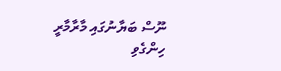ނޫސް ބަޔާނުގައި މާރާމާރީ ހިންގެވި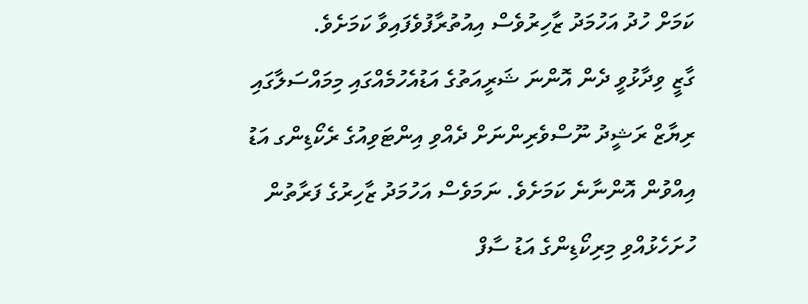ކަމަށް ހުދު އަހުމަދު ޒާހިރުވެސް އިއުތުރާފުވެފައިވާ ކަމަށެވެ.
ގާޒީ ވިދާޅުވީ ދެން އޮންނަ ޝަރީއަތުގެ އަޑުއެހުމެއްގައި މިމައްސަލާގައި ރިޔާޒް ރަޝީދު ނޫސްވެރިންނަށް ދެއްވި އިންޓަވިއުގެ ރެކޯޑިންގ އަޑު އިއްވުން އޮންނާނެ ކަމަށެވެ. ނަމަވެސް އަހުމަދު ޒާހިރުގެ ފަރާތުން ހުށަހެޅުއްވި މިރިކޯޑިންގެ އަޑު ސާފް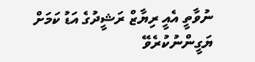ނުވާތީ އެއީ ރިޔާޒް ރަޝީދުގެ އަޑު ކަމަށް ޔަގީންނުކުރެވޭ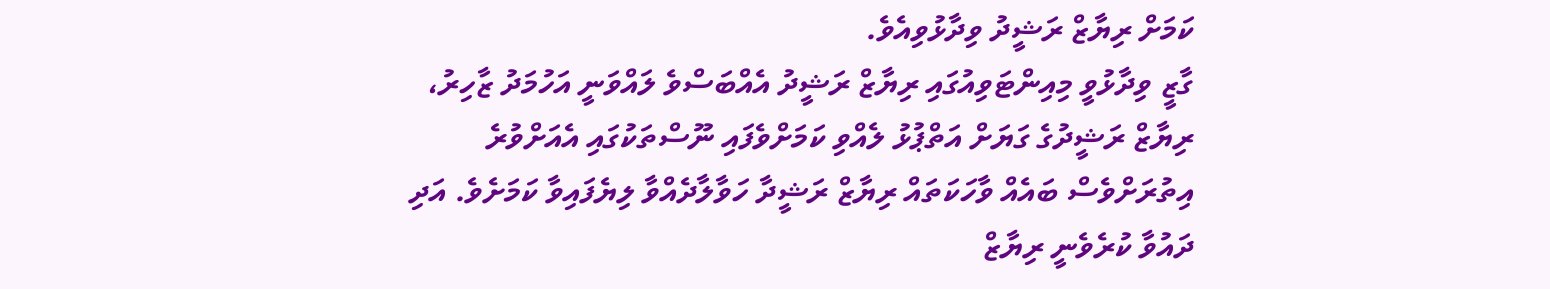ކަމަށް ރިޔާޒް ރަޝީދު ވިދާޅުވިއެވެ.
ގާޒީ ވިދާޅުވީ މިއިންޓަވިއުގައި ރިޔާޒް ރަޝީދު އެއްބަސްވެ ލައްވަނީ އަހުމަދު ޒާހިރު، ރިޔާޒް ރަޝީދުގެ ގަޔަށް އަތްޕުޅު ލެއްވި ކަމަށްވެފައި ނޫސްތަކުގައި އެއަށްވުރެ އިތުރަށްވެސް ބައެއް ވާހަކަތައް ރިޔާޒް ރަޝީދާ ހަވާލާދެއްވާ ލިޔެފައިވާ ކަމަށެވެ. އަދި ދައުވާ ކުރެވެނީ ރިޔާޒް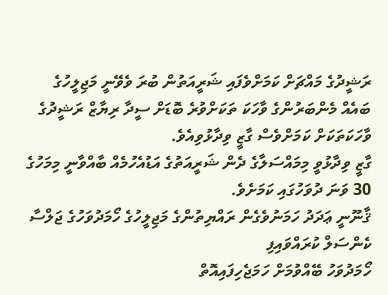ރަޝީދުގެ މައްޗަށް ކަމަށްވެފައި ޝަރީއަތުން ބުރަ ވެވޭނީ މަޖިލީހުގެ ބައެއް މެންބަރުންގެ ވާހަކަ ތަކަށްވުރެ ބޮޑަށް ސީދާ ރިޔާޒް ރަޝީދުގެ ވާހަކަތަކަށް ކަމަށްވެސް ގާޒީ ވިދާޅުވިއެވެ.
ގާޒީ ވިދާޅުވީ މިމައްސަލާގެ ދެން ޝަރީއަތުގެ އަޑުއެހުމެއް ބާއްވާނީ މިމަހުގެ 30 ވަނަ ދުވަހުގައި ކަމަށެވެ.
ޤާނޫނީ ޢަދަދު ހަމަނުވެގެން ރައްޔިތުންގެ މަޖިލީހުގެ ހޯމަދުވަހުގެ ޖަލްސާ ކެންސަލް ކުރައްވައިފި
ހޯމަދުވަހު ބޭއްވުމަށް ހަމަޖެހިފައިއޮތް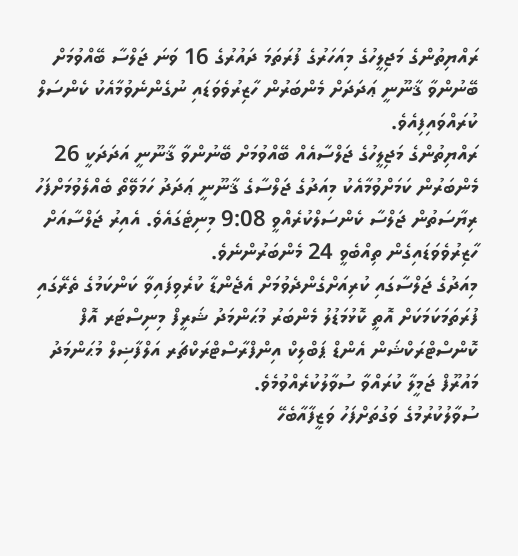ރައްޔިތުންގެ މަޖިލީހުގެ މިއަހަރުގެ ފުރަތަމަ ދައުރުގެ 16 ވަނަ ޖަލްސާ ބޭއްވުމަށް ބޭނުންވާ ޤާނޫނީ ޢަދަދަށް މެންބަރުން ހާޒިރުވެވަޑައި ނުގެންނެވުމާއެކު ކެންސަލް ކުރައްވައިފިއެވެ.
ރައްޔިތުންގެ މަޖިލީހުގެ ޖަލްސާއެއް ބޭއްވުމަށް ބޭނުންވާ ޤާނޫނީ އަދަދަކީ 26 މެންބަރުން ކަމަށްވުމާއެކު މިއަދުގެ ޖަލްސާގެ ޤާނޫނީ ޢަދަދު ހަމަވޭތޯ ބެއްލެވުމަށްފަހު ރިޔާސަތުން ޖަލްސާ ކެންސަލްކުރެއްވީ 9:08 މިނިޓެގައެވެ. އެއިރު ޖަލްސާއަށް ހާޒިރުވެވަޑައިގެން ތިއްބެވީ 24 މެންބަރުންނެވެ.
މިއަދުގެ ޖަލްސާގައި ކުރިއަށްގެންދެވުމަށް އެޖެންޑާ ކުރެވިފައިވާ ކަންކަމުގެ ތެރޭގައި ފުރަތަމަކަމަކަށް އޮތީ ކޮޅުމަޑުލު މެންބަރު މުޙަންމަދު ޝަރީފް މިނިސްޓަރ އޮފް ކޮންސްޓްރަކްޝަން އެންޑް ޕަބްލިކް އިންފްރާސްޓްރަކްޗަރ އަލްފާޟިލް މުޙަންމަދު މައުރޫފް ޖަމީލާ ކުރައްވާ ސުވާލުކުރެއްވުމެވެ.
ސުވާލުކުރުމުގެ ވަގުތަށްފަހު ވަޒީފާއާބެހޭ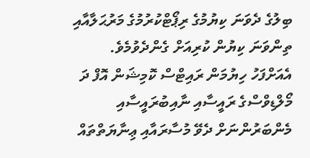ބިލުގެ ދެވަނަ ކިޔުމުގެ ރިޕޯޓްކުރުމުގެ މަރުޙަލާއާއި ތިންވަނަ ކިޔުން ކުރިއަށް ގެންދެވުމެވެ. އެއަށްފަހު ހިޔުމަން ރައިޓްސް ކޮމިޝަން އޮފް ދަ މޯލްޑިވްސްގެ ރައީސާއި ނާއިބުރައީސާއި މެންބަރުންނަށް ދެވޭ މުސާރައާއި ޢިނާޔަތްތައް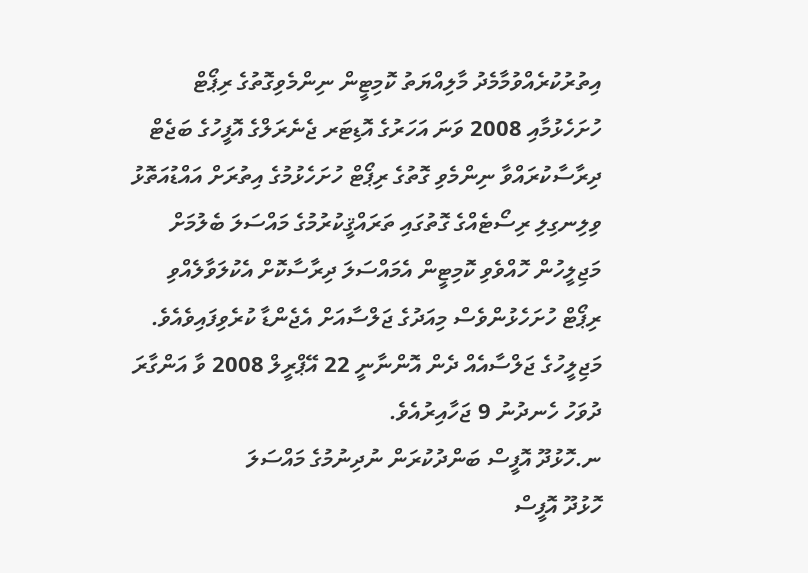އިތުރުކުރެއްވުމާމެދު މާލިއްޔަތު ކޮމިޓީން ނިންމެވިގޮތުގެ ރިޕޯޓް ހުށަހެޅުމާއި 2008 ވަނަ އަހަރުގެ އޮޑިޓަރ ޖެނެރަލްގެ އޮފީހުގެ ބަޖެޓް ދިރާސާކުރައްވާ ނިންމެވި ގޮތުގެ ރިޕޯޓް ހުށަހެޅުމުގެ އިތުރަށް އައްޑުއަތޮޅު ވިލިނގިލި ރިސޯޓެއްގެ ގޮތުގައި ތަރައްޤީކުރުމުގެ މައްސަލަ ބެލުމަށް މަޖިލީހުން ހޮއްވެވި ކޮމިޓީން އެމައްސަލަ ދިރާސާކޮށް އެކުލަވާލެއްވި ރިޕޯޓް ހުށަހެޅުންވެސް މިއަދުގެ ޖަލްސާއަށް އެޖެންޑާ ކުރެވިފައިވެއެވެ.
މަޖިލީހުގެ ޖަލްސާއެއް ދެން އޮންނާނީ 22 އޭޕްރީލް 2008 ވާ އަންގާރަ ދުވަހު ހެނދުނު 9 ޖަހާއިރުއެވެ.
ނ.ހޮޅުދޫ އޮފީސް ބަންދުކުރަން ނުދިނުމުގެ މައްސަލަ
ހޮޅުދޫ އޮފީސް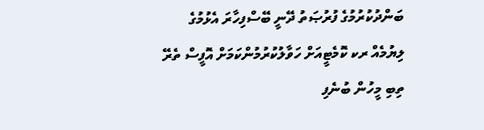ބަންދުކުރުމުގެ ފުރުޞަތު ދޭނީ ބޭސްފިހާރަ އެޅުމުގެ ލިޔުމެއް ރކ ކޮމެޓީއަށް ހަވާލުކުރުމުންކަމަށް އޮފީސް ތެރޭ ތިބި މީހުން ބުނެފި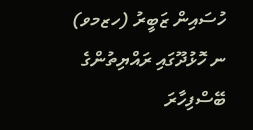ހުސައިން ޒަބީރު (ހޒމވ)
ނ ހޮޅުދޫގައި ރައްޔިތުންގެ ބޭސްފިހާރަ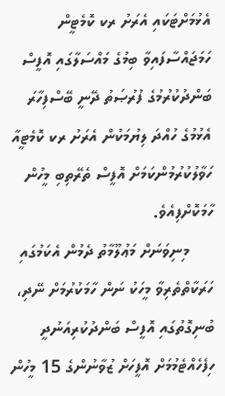އެޅުމަށްޓަކައި އެރަށު ރކ ކޮމެޓީން ހަމަޖައްސާފައިވާ ބިމުގެ މައްސަލާގައި އޮފީސް ބަންދުކުރުމުގެ ފުރުޞަތު ދޭނީ ބޭސްފިހާރަ އެޅުމުގެ ހުއްދަ ލިޔުމަކުން އެރަށު ރކ ކޮމެޓީއާ ހަވާލުކުރުމުންކަމަށް އޮފީސް ތެރޭތިބި މީހުން ހާމަކޮށްފިއެވެ.
     މިނިވަނަށް މަޢުލޫމާތު ދެމުން އެކަމުގައި ހަރަކާތްތެރިވާ މީހަކު ނަން ހާމަކުރުމަށް ނޭދި، ބުނިގޮތުގައި އޮފީސް ބަންދުކުރިއަނުދީ ހިފެހެއްޓެމުމަށް އޮފީހަށް ޒުވާނުންގެ 15 މީހުން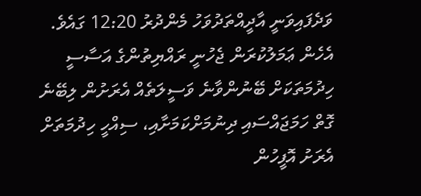ވަދެފައިވަނީ އާދީއްތަދުވަހު މެންދުރު 12:20 ގައެވެ. އެހެން ޢަމަލުކުރަން ޖެހުނީ ރައްޔިތުންގެ އަސާސީ ހިދުމަތަކަށް ބޭނުންވާނެ ވަސީލަތެއް އެރަށުން ލިބޭނެ ގޮތް ހަމަޖައްސައި ދިނުމަށްކަމަށާއި، ސިއްހީ ހިދުމަތަށް އެރަށު އޮފީހުން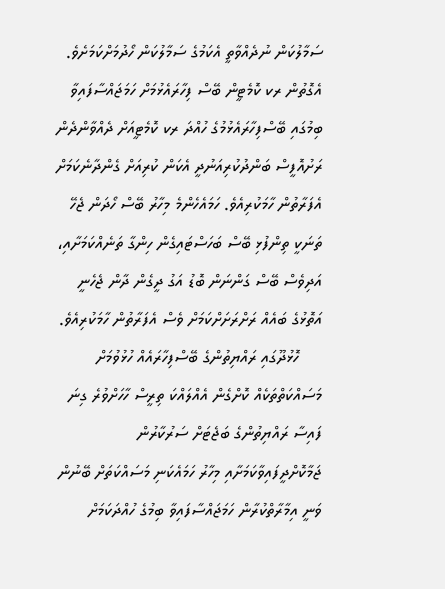ސަމާލުކަން ނުދެއްވާތީ އެކަމުގެ ސަމާލުކަން ހޯދުމަށްކަމަށެވެ. އެގޮތުން ރކ ކޮމެޓީން ބޭސް ފިހާރައެޅުމަށް ހަމަޖައްސާފައިވާ ބިމުގައި ބޭސްފިހާރައެޅުމުގެ ހުއްދަ ރކ ކޮމެޓީއަށް ދެއްވާންދެން ރަށުއޮފީސް ބަންދުކުރިއަނުދީ އެކަން ކުރިއަށް ގެންދާނެކަމަށް އެފަރާތުން ހާމަކުރިއެވެ. ހަމައެހެންމެ މިހާރު ބޭސް ހޯދަން ޖެހޭ ތަނަކީ ތިންފުޅި ބޭސް ބަހަސްޓައިގެން ހިންގާ ތަނެއްކަމަށާއި، އަދިވެސް ބޭސް ގަންނަން ބޮޑު އަގު ދީގެން ދާން ޖެހެނީ އަތޮޅުގެ ބައެއް ރަށްރަށަށްކަމަށް ވެސް އެފަރާތުން ހާމަކުރިއެވެ.
     ހޮޅުދޫގައި ރައްޔިތުންގެ ބޭސްފިހާރައެއް ހުޅުވުމަށް މަސައްކަތްތަކެއް ކޮށްގެން އެއްލައްކަ ތިރީސް ހާހަށްވުރެ ގިނަ ފައިސާ ރައްޔިތުންގެ ބަޖެޓަށް ސަރުކާރުން ޖަމާކޮށްދީފައިވާކަމަށާއި މިހާރު ހަމައެކަނި މަސައްކަތަށް ބޭނުން ވަނީ އިމާރާތްކުރާން ހަމަޖައްސާފައިވާ ބިމުގެ ހުއްދަކަމަށް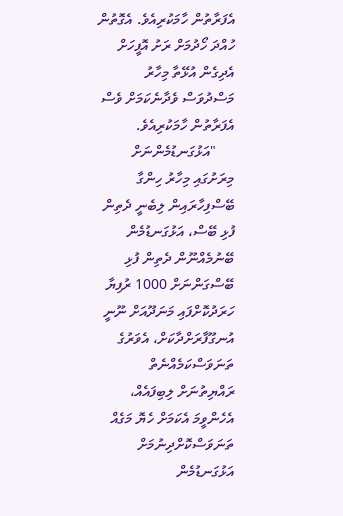އެފަރާތުން ހާމަކުރިއެވެ. އެގޮތުން ހުއްދަ ހޯދުމަށް ރަށު އޮފީހަށް އެދިގެން އުޅޭތާ މިހާރު މަސްދުވަސް ވެދާނެކަމަށް ވެސް އެފަރާތުން ހާމަކުރިއެވެ.
     "އަޅުގަނޑުމެންނަށް މިރަށުގައި މިހާރު ހިންގާ ބޭސްފިހާރައިން ލިބެނީ ދެތިން ފުޅި ބޭސް، އަޅުގަނޑުމެން ބޭނުމެއްނޫން ދެތިން ފުޅި ބޭސްގަންނަށް 1000 ރުފިޔާ ހަރަދުކޮށްފައި މަނަދޫއަށް ނޫނީ އުނގޫފާރަށްދާކަށް، އެވަރުގެ ތަނަވަސްކަމެއްނެތް ރައްޔިތުނަށް ލިބިފައެއް، އެހެންވީމަ އެކަމަށް ހެޔޮ މަގެއް ތަނަވަސްކޮށްދިނުމަށް އަޅުގަނޑުމެން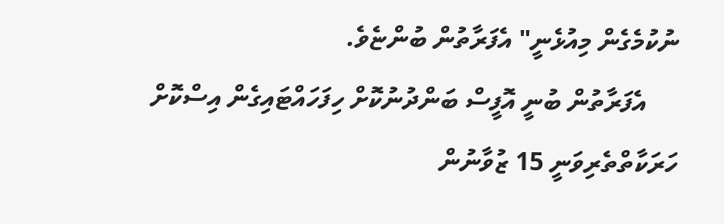ނުކުމެގެން މިއުޅެނީ" އެފަރާތުން ބުންޏެވެ.
     އެފަރާތުން ބުނީ އޮފީސް ބަންދުނުކޮށް ހިފަހައްޓައިގެން އިސްކޮށް ހަރަކާތްތެރިވަނީ 15 ޒުވާނުން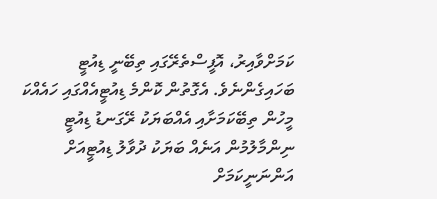ކަމަށްވާއިރު، އޮފީސްތެރޭގައި ތިބޭނީ ޑިއުޓީ ބަހައިގެންނެވެ. އެގޮތުން ކޮންމެ ޑިއުޓީއެއްގައި ހައެއްކަ މީހުން ތިބޭކަމަށާއި އެއްބަޔަކު ރޭގަނޑު ޑިއުޓީ ނިންމާލުމުން އަނެއް ބަޔަކު ދުވާލު ޑިއުޓީއަށް އަންނަނީކަމަށް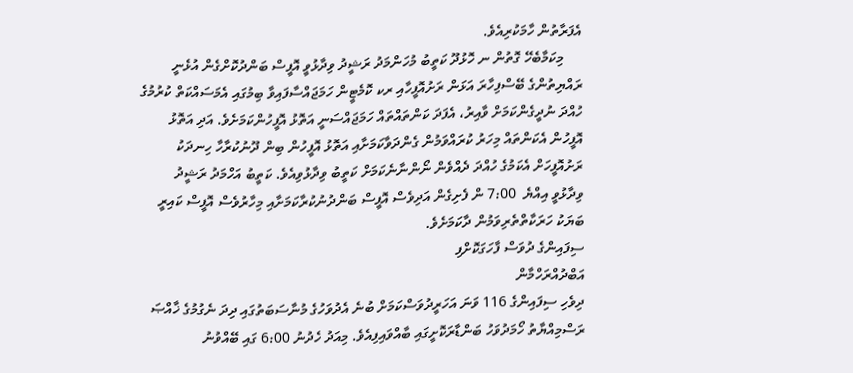އެފަރާތުން ހާމަކުރިއެވެ.
     މިކަމާބެހޭ ގޮތުން ނ ހޮޅުދޫ ކަތީބު މުހަންމަދު ރަޝީދު ވިދާޅުވީ އޮފީސް ބަންދުކޮށްގެން އުޅެނީ ރައްޔިތުންގެ ބޭސްފިހާރަ އަޅަން ރަށުއޮފީހާއި ރކ ކޮމެޓީން ހަމަޖައްސާފައިވާ ބިމުގައި އެމަސައްކަތް ކުރުމުގެ ހުއްދަ ނުދީގެންކަމަށް ވާއިރު، އެފަދަ ކަންތައްތައް ހަމަޖައްސަނީ އަތޮޅު އޮފީހުންކަމަށެވެ. އަދި އަތޮޅު އޮފީހުން އެކަންތައް މިހަރު ކުރައްވަމުން ގެންދަވާކަމަށާއި އަތޮޅު އޮފީހުން ބިން ދޫނުކުރާހާ ހިނދަކު ރަށުއޮފީހަށް އެކަމުގެ ހުއްދަ ދެއްވެން ނޯންނާނެކަމަށް ކަތީބު ވިދާޅުވިއެވެ. ކަތީބު އަހްމަދު ރަޝީދު ވިދާޅުވީ އިއްޔެ  7:00 ން ފެށިގެން އަދިވެސް އޮފީސް ބަންދުނުކުރާކަމަށާއި މިހާރުވެސް އޮފީސް ކައިރީ ބަޔަކު ހަރަކާތްތެރިވަމުން ދާކަމަށެވެ.
ސިފައިންގެ ދުވަސް ފާހަގަކޮށްފި
އަބްދުއްރަހްމާން
ދިވެހި ސިފައިންގެ 116 ވަނަ އަހަރީދުވަސްކަމަށް ބުނެ އެދުވަހުގެ މުނާސަބަތުގައި ދިދަ ނެގުމުގެ ޚާއްޞަ ރަސްމިއްޔާތު ހޯމަދުވަހު ބަންޑާރަކޮށީގައި ބާއްވައިފިއެވެ. މިއަދު ހެދުނު 6:00 ގައި ބޭއްވުނު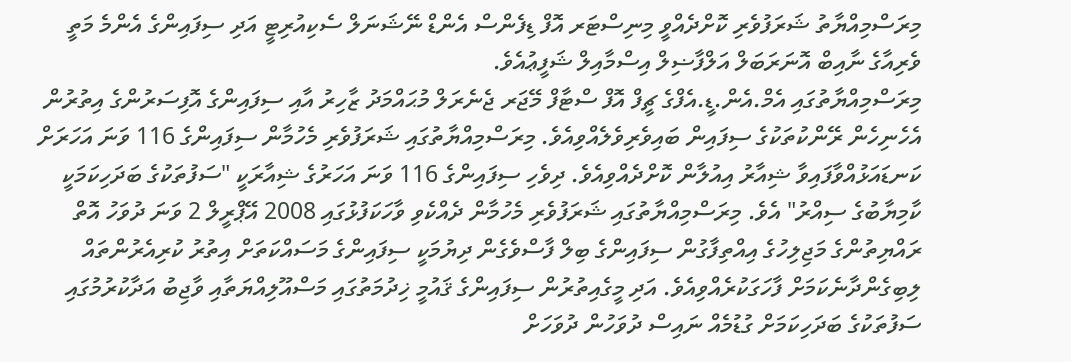މިރަސްމިއްޔާތު ޝަރަފުވެރި ކޮށްދެއްވީ މިނިސްޓަރ އޮފް ޑިފެންސް އެންޑް ނޭޝަނަލް ސެކިއުރިޓީ އަދި ސިފައިންގެ އެންމެ މަތީ ވެރިއާގެ ނާއިބް އޮނަރަބަލް އަލްފާޟިލް އިސްމާއިލް ޝަފީޢުއެވެ.
މިރަސްމިއްޔާތުގައި އެމް.އެން.ޑީ.އެފްގެ ޗީފް އޮފް ސްޓާފް މޭޖަރ ޖެނެރަލް މުޙައްމަދު ޒާހިރު އާއި ސިފައިންގެ އޮފިސަރުންގެ އިތުރުން އެހެނިހެން ރޭންކުތަކުގެ ސިފައިން ބައިވެރިވެލެއްވިއެވެ. މިރަސްމިއްޔާތުގައި ޝަރަފުވެރި މެހުމާން ސިފައިންގެ 116 ވަނަ އަހަރަށް ކަނޑައަޅުއްވާފައިވާ ޝިއާރު އިއުލާން ކޮށްދެއްވިއެވެ. ދިވެހި ސިފައިންގެ 116 ވަނަ އަހަރުގެ ޝިއާރަކީ "ސަފުތަކުގެ ބަދަހިކަމަކީ ކާމިޔާބުގެ ސިއްރު" އެވެ. މިރަސްމިއްޔާތުގައި ޝަރަފުވެރި މެހުމާން ދެއްކެވި ވާހަކަފުޅުގައި 2008 އޭޕްރީލް 2 ވަނަ ދުވަހު އޮތް ރައްޔިތުންގެ މަޖިލިހުގެ އިއްތިފާގުން ސިފައިންގެ ބިލް ފާސްވެގެން ދިޔުމަކީ ސިފައިންގެ މަސައްކަތަށް އިތުރު ކުރިއެރުންތައް ލިބިގެންދާނެކަމަށް ފާހަގަކުރެއްވިއެވެ. އަދި މީގެއިތުރުން ސިފައިންގެ ޤައުމީ ޚިދުމަތުގައި މަސްއޫލިއްޔަތާއި ވާޖިބު އަދާކުރުމުގައި ސަފުތަކުގެ ބަދަހިކަމަށް ގުޑުމެއް ނައިސް ދުވަހުން ދުވަހަށް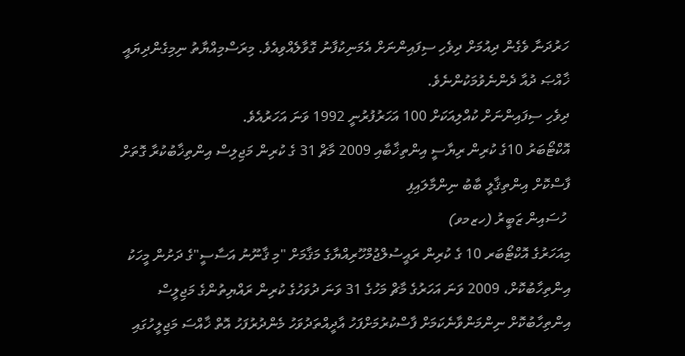ހަރުދަނާ ވެގެން ދިއުމަށް ދިވެހި ސިފައިންނަށް އެމަނިކުފާނު ގޮވާލެއްވިއެވެ. މިރަސްމިއްޔާތު ނިމިގެންދިޔައީ ޚާއްޞަ ދުއާ ދެންނެވުމަކުންނެވެ.
ދިވެހި ސިފައިންނަށް ކުއްލިއަކަށް 100 އަހަރުފުރުނީ 1992 ވަނަ އަހަރުއެވެ.
އޮކްޓޯބަރު 10ގެ ކުރިން ރިޔާސީ އިންތިޚާބާއި 2009 މާޗް 31 ގެ ކުރިން މަޖިލިސް އިންތިޚާބުކުރާ ގޮތަށް ފާސްކޮށް އިންތިޤާލީ ބާބު ނިންމާލައިފި
 ހުސައިން ޒަބީރު (ހޒމވ)
މިއަހަރުގެ އޮކްޓޯބަރ 10 ގެ ކުރިން ރައީސުލްޖުމްހޫރިއްޔާގެ މަޤާމަށް "މި ޤާނޫނު އަސާސީ"ގެ ދަށުން މީހަކު އިންތިހާބުކޮށް، 2009 ވަނަ އަހަރުގެ މާޗް މަހުގެ 31 ވަނަ ދުވަހުގެ ކުރިން ރައްޔިތުންގެ މަޖިލީސް އިންތިހާބުކޮށް ނިންމަންވާނެކަމަށް ފާސްކުރުމަށްފަހު އާދީއްތަދުވަހު މެންދުރުފަހު އޮތް ޚާއްސަ މަޖިލީހުގައި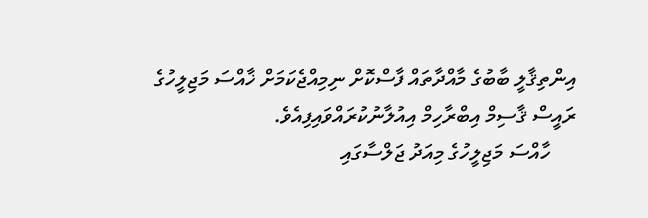އިންތިޤާލީ ބާބުގެ މާއްދާތައް ފާސްކޮށް ނިމިއްޖެކަމަށް ޚާއްސަ މަޖިލީހުގެ ރައީސް ޤާސިމް އިބްރާހިމް އިއުލާނުކުރައްވައިފިއެވެ.
     ހާއްސަ މަޖިލީހުގެ މިއަދު ޖަލްސާގައި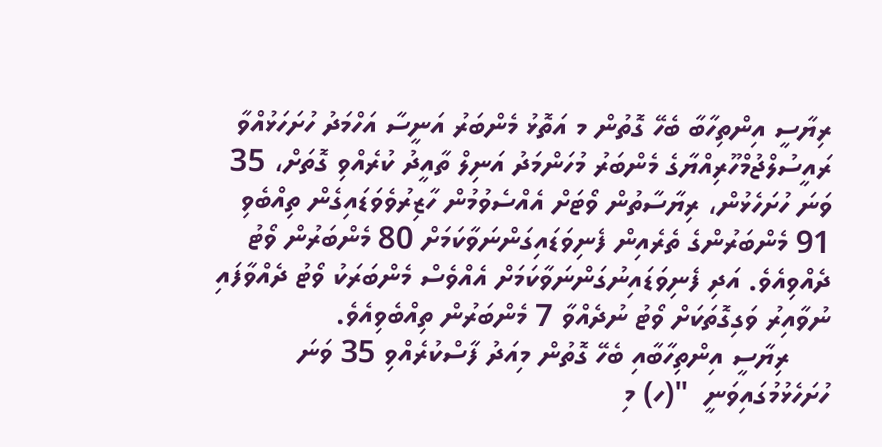ރިޔާސީ އިންތިހާބާ ބެހޭ ގޮތުން މ އަތޮޅު މެންބަރު އަނީސާ އަހްމަދު ހުށަހަޅުއްވާ ރައީސުލްޖުމްހޫރިއްޔާގެ މެންބަރު މުހަންމަދު އަނިލް ތާއީދު ކުރެއްވި ގޮތަށް، 35 ވަނަ ހުށަހެޅުން، ރިޔާސާތުން ވޯޓަށް އެއްސެވުމުން ހާޒިރުވެވަޑައިގެން ތިއްބެވި 91 މެންބަރުންގެ ތެރެއިން ފެނިވަޑައިގަންނަވާކަމަށް 80 މެންބަރުން ވޯޓު ދެއްވިއެވެ. އަދި ފެނިވަޑައިނުގަންނަވާކަމަށް އެއްވެސް މެންބަރަކު ވޯޓު ދެއްވާފައި ނުވާއިރު ވަގިގޮތަކަށް ވޯޓު ނުދެއްވާ 7 މެންބަރުން ތިއްބެވިއެވެ.
     ރިޔާސީ އިންތިހާބާއި ބެހޭ ގޮތުން މިއަދު ފާސްކުރެއްވި 35 ވަނަ ހުށަހެޅުމުގައިވަނީ  "(ހ) މި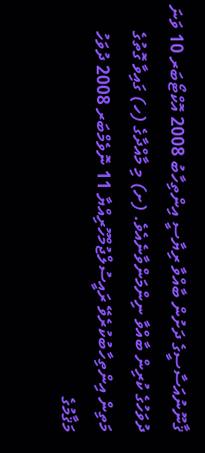ޤާނޫނުއަސާސީގެ ދަށުން ބާއްވާ ރިޔާސީ އިންތިހާބު 2008 އޮކްޓޯބަރ 10 ވަނަ ދުވަހުގެ ކުރިން ބާއްވާ ނިންމަންވާނެއެވެ. (ށ) މި މާއްދާގެ (ހ) ގައިވާ ގޮތުގެ މަތިން އިންތިހާބުކުރެވޭ ރައީސުލްޖުމްހޫރިއްޔާ 11 ނޮވެމްބަރ 2008 ދުވަހު މަޤާމުގެ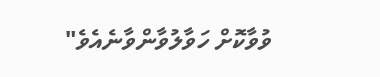ވުވާކޮށް ހަވާލުވާންވާނެއެވެ"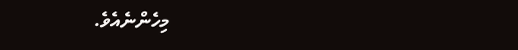މިހެންނެއެވެ.